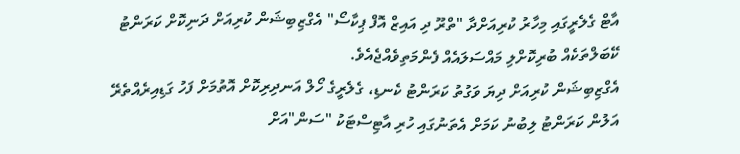އާޓް ގެލެރީގައި މިހާރު ކުރިއަށްދާ "ތްރޫ ދި އައިޒް އޮފް ޕިކާސޯ" އެގްޒިބިޝަން ކުރިއަށް ދަނިކޮށް ކަރަންޓު ކޭބަލްތަކެއް ބުރިކޮށްލި މައްސަލައެއް ފެންމަތިވެއްޖެއެވެ.
އެގްޒިބިޝަން ކުރިއަށް ދިޔަ ވަގުތު ކަރަންޓު ކެނޑި، ގެލެރީގެ ހޯލް އަނދިރިކޮށް އޮތުމަށް ފަހު ގަޑިއިރެއްތެރޭ އަލުން ކަރަންޓު ލިބުނު ކަމަށް އެތަނުގައި ހުރި އާޓިސްޓަކު "ސަން"އަށް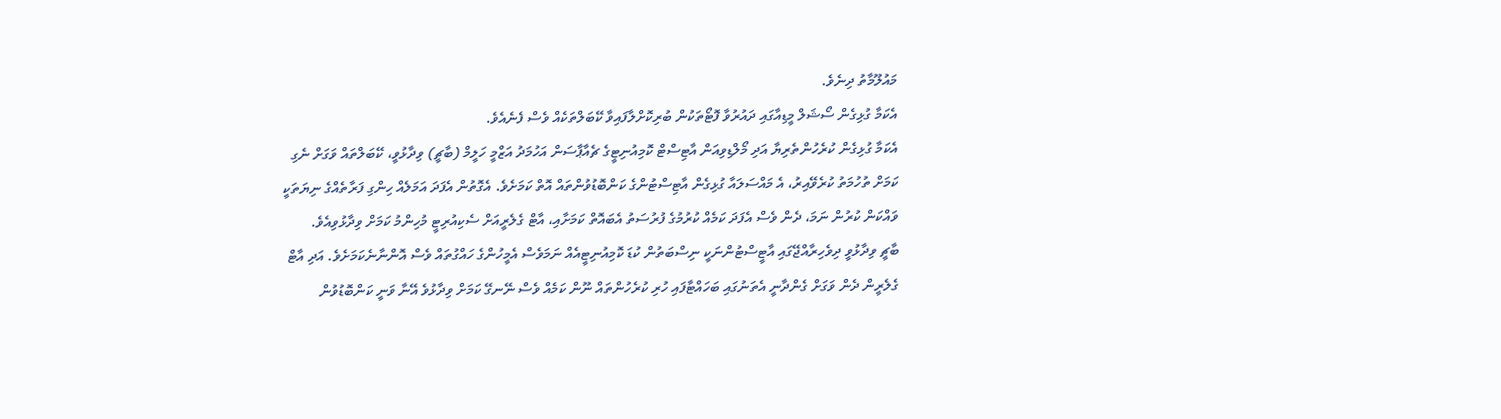މައުލޫމާތު ދިނެވެ.
އެކަމާ ގުޅިގެން ސޯޝަލް މީޑިއާގައި ދައުރުވާ ފޮޓޯތަކުން ބުރިކޮށްލާފައިވާ ކޭބަލްތަކެއް ވެސް ފެނެއެވެ.
އެކަމާ ގުޅިގެން ކުރެހުންތެރިޔާ އަދި މޯލްޑިވިއަން އާޓިސްޓް ކޮމިއުނިޓީގެ ޗެއާޕާސަން އަހުމަދު އަޒްމީ ހަލީމް (ބާޗީ) ވިދާޅުވީ، ކޭބަލްތައް ވަގަށް ނެގި ކަމަށް ތުހުމަތު ކުރެވޭއިރު، އެ މައްސަލައާ ގުޅިގެން އާޓިސްޓުންގެ ކަންބޮޑުވުންތައް އޮތް ކަމަށެވެ. އެގޮތުން އެފަދަ އަމަލެއް ހިންގި ފަރާތެއްގެ ނިޔަތަކީ ވައްކަން ކުރުން ނަމަ، ދެން ވެސް އެފަދަ ކަމެއް ކުރުމުގެ ފުރުސަތު އެބައޮތް ކަމަށާއި، އާޓް ގެލެރީއަށް ސެކިއުރިޓީ މުހިންމު ކަމަށް ވިދާޅުވިއެވެ.
ބާޗީ ވިދާޅުވީ ދިވެހިރާއްޖޭގައި އާޓީސްޓުންނަކީ ނިސްބަތުން ކުޑަ ކޮމިއުނިޓީއެއް ނަމަވެސް އެމީހުންގެ ހައްގުތައް ވެސް އޮންނާނެކަމަށެވެ. އަދި އާޓް ގެލެރީން ދެން ވަގަށް ގެންދާނީ އެތަނުގައި ބަހައްޓާފައި ހުރި ކުރެހުންތައް ނޫން ކަމެއް ވެސް ނޭނގޭ ކަމަށް ވިދާޅުވެ އޭނާ ވަނީ ކަންބޮޑުވުން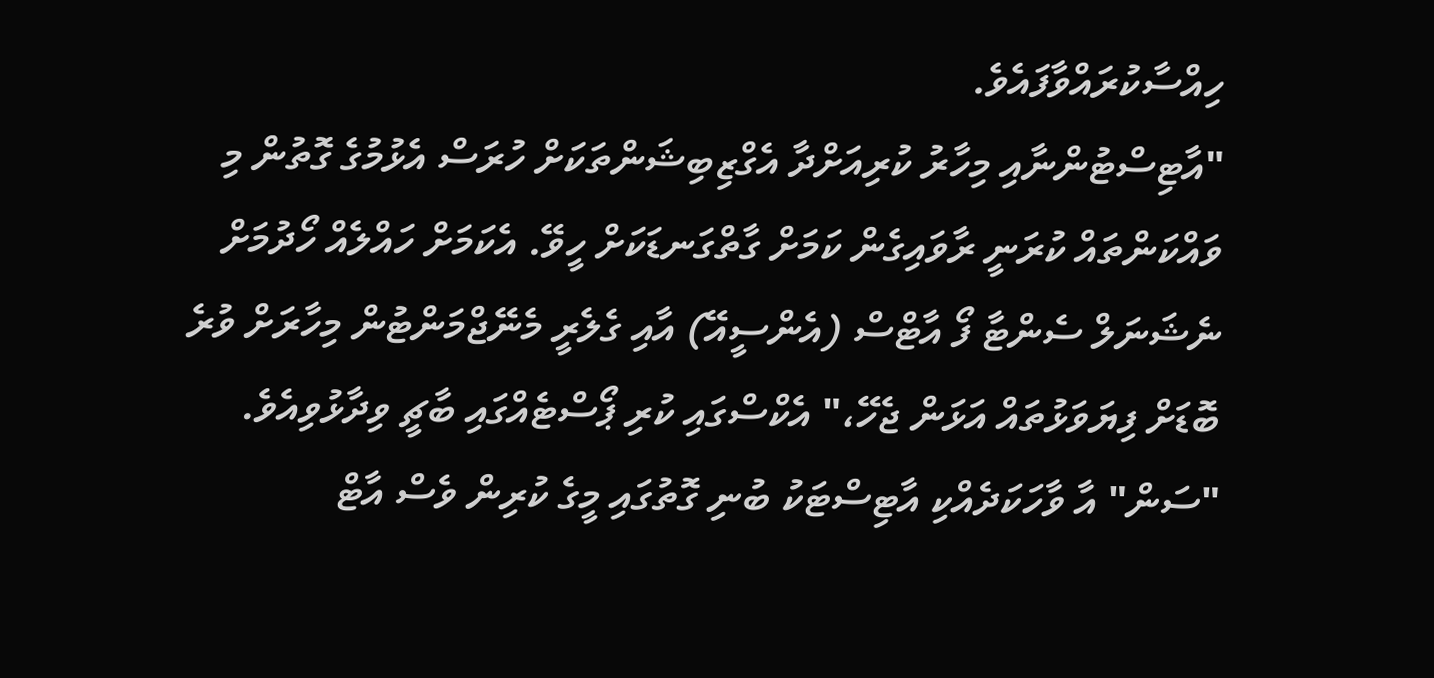ހިއްސާކުރައްވާފައެވެ.
"އާޓިސްޓުންނާއި މިހާރު ކުރިއަށްދާ އެގްޒިބިޝަންތަކަށް ހުރަސް އެޅުމުގެ ގޮތުން މި ވައްކަންތައް ކުރަނީ ރާވައިގެން ކަމަށް ގާތްގަނޑަކަށް ހީވޭ. އެކަމަށް ހައްލެއް ހޯދުމަށް ނެޝަނަލް ސެންޓާ ފޯ އާޓްސް (އެންސީއޭ) އާއި ގެލެރީ މެނޭޖްމަންޓުން މިހާރަށް ވުރެ ބޮޑަށް ފިޔަވަޅުތައް އަޅަން ޖެހޭ،" އެކްސްގައި ކުރި ޕޯސްޓެއްގައި ބާޗީ ވިދާޅުވިއެވެ.
"ސަން" އާ ވާހަކަދެއްކި އާޓިސްޓަކު ބުނި ގޮތުގައި މީގެ ކުރިން ވެސް އާޓް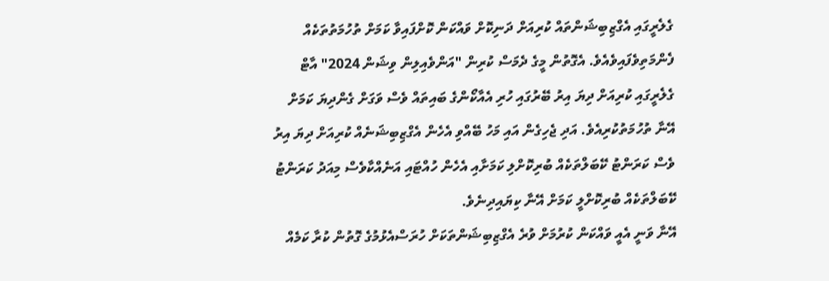ގެލެރީގައި އެގްޒިބިޝަންތައް ކުރިއަށް ދަނިކޮށް ވައްކަން ކޮށްފައިވާ ކަމަށް ތުހުމަތުތަކެއް ފެންމަތިވެފައިވެއެވެ. އެގޮތުން މީގެ ދެމަސް ކުރިން "އަންވެއިލިން ވިޝަން 2024" އާޓް ގެލެރީގައި ކުރިއަށް ދިޔަ އިރު ބޭރުގައި ހުރި އެއާކޯންގެ ބައިތައް ވެސް ވަގަށް ގެންދިޔަ ކަމަށް އޭނާ ތުހުމަތުކުރިއެވެ. އަދި ޖެހިގެން އައި މަހު ބޭއްވި އެހެން އެގްޒިބިޝަނެއް ކުރިއަށް ދިޔަ އިރު ވެސް ކަރަންޓު ކޭބަލްތަކެއް ބުރިކޮށްލި ކަމަށާއި އެހެން ހުއްޓައި އަނެއްކާވެސް މިއަދު ކަރަންޓު ކޭބަލްތަކެއް ބުރިކޮށްލީ ކަމަށް އޭނާ ކިޔައިދިނެވެ.
އޭނާ ވަނީ އެއީ ވައްކަން ކުރުމަށް ވުރެ އެގްޒިބިޝަންތަކަށް ހުރަސްއެޅުމުގެ ގޮތުން ކުރާ ކަމެއް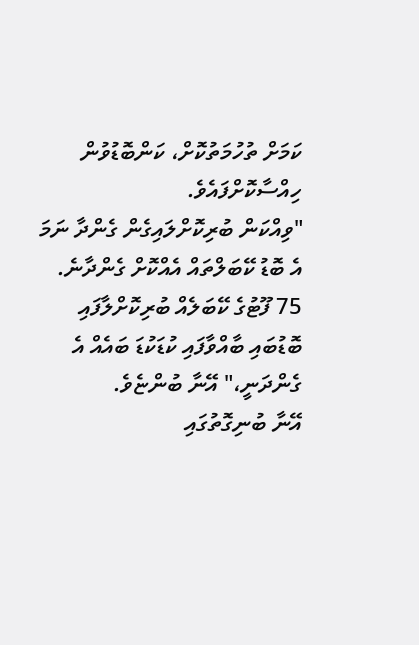ކަމަށް ތުހުމަތުކޮށް، ކަންބޮޑުވުން ހިއްސާކޮށްފައެވެ.
"ވިއްކަން ބުރިކޮށްލައިގެން ގެންދާ ނަމަ އެ ބޮޑު ކޭބަލްތައް އެއްކޮށް ގެންދާނެ. 75 ފޫޓުގެ ކޭބަލެއް ބުރިކޮށްލާފައި ބޮޑުބައި ބާއްވާފައި ކުޑަކުޑަ ބައެއް އެ ގެންދަނީ،" އޭނާ ބުންޏެވެ.
އޭނާ ބުނިގޮތުގައި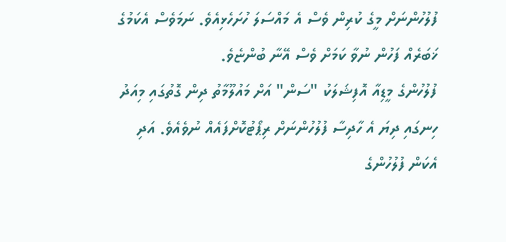ފުލުހުންނަށް މީގެ ކުރިން ވެސް އެ މައްސަލަ ހުށަހެޅިއެވެ. ނަމަވެސް އެކަމުގެ ޚަބަރެއް ފަހުން ނުވާ ކަމަށް ވެސް އޭނާ ބުންޏެވެ.
ފުލުހުންގެ މީޑިއާ އޮފިޝަލަކު "ސަން" އަށް މައުލޫމާތު ދިން ގޮތުގައި މިއަދު ހިނގައި ދިޔަ އެ ހާދިސާ ފުލުހުންނަށް ރިޕޯޓުކޮށްފައެއް ނުވެއެވެ. އަދި އެކަން ފުލުހުންގެ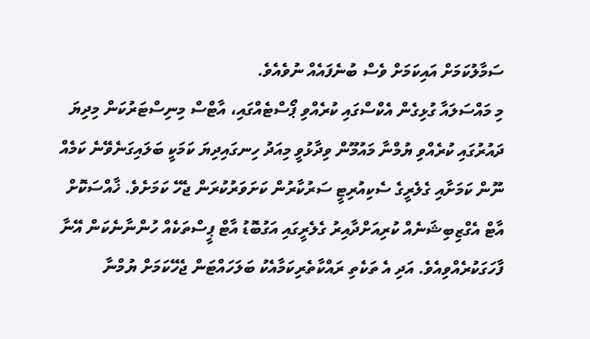ސަމާލުކަމަށް އައިކަމަށް ވެސް ބުނެފައެއް ނުވެއެވެ.
މި މައްސަލައާ ގުޅިގެން އެކްސްގައި ކުރެއްވި ޕޯސްޓެއްގައި، އާޓްސް މިނިސްޓަރުކަން މިދިޔަ ދައުރުގައި ކުރެއްވި ޔުމްނާ މައުމޫން ވިދާޅުވީ މިއަދު ހިނގައިދިޔަ ކަމަކީ ބަލައިގަނެވޭނެ ކަމެއް ނޫން ކަމަށާއި ގެލެރީގެ ސެކިއުރިޓީ ސަރުކާރުން ކަށަވަރުކުރަން ޖެހޭ ކަމަށެވެ. ޚާއްސަކޮށް އާޓް އެގްޒިބިޝަނެއް ކުރިއަށްދާއިރު ގެލެރީގައި އަގުބޮޑު އާޓް ޕީސްތަކެއް ހުންނާނެކަން އޭނާ ފާހަގަކުރެއްވިއެވެ. އަދި އެ ތަކެތި ރައްކާތެރިކަމާއެކު ބަލަހައްޓަން ޖެހޭކަމަށް ޔުމްނާ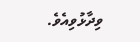ވިދާޅުވިއެވެ.